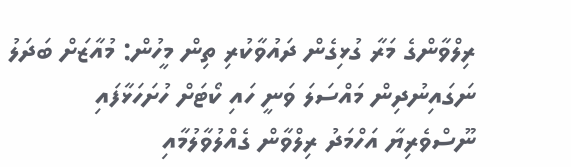ރިލްވާންގެ މަރާ ގުޅިގެން ދައުވާކުރި ތިން މީހުން: މުއާޒަށް ބަދަލު ނަގައިނުދިން މައްސަލަ ވަނީ ހައި ކޯޓަށް ހުށަހަޅާފައި
ނޫސްވެރިޔާ އަހްމަދު ރިލްވާން ގެއްލުވާލުމާއި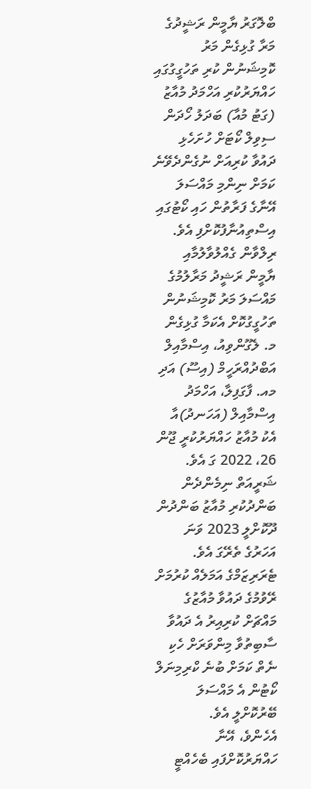ބްލޮގަރު ޔާމީން ރަޝީދުގެ މަރާ ގުޅިގެން މަރު ކޮމިޝަނުން ކުރި ތަހުގީގުގައި ހައްޔަރުކުރި އަހްމަދު މުއާޒު (ގަޓު މުއާ) ބަދަލު ހޯދަން ސިވިލް ކޯޓަށް ހުށަހެޅި ދައުވާ ކުރިއަށް ނުގެންދެވޭނެ ކަމަށް ނިންމި މައްސަލަ އޭނާގެ ފަރާތުން ހައި ކޯޓުގައި އިސްތިއުނާފުކޮށްފި އެވެ.
ރިލްވާން ގެއްލުވާލުމާއި ޔާމީން ރަޝީދު މަރާލުމުގެ މައްސަލަ މަރު ކޮމިޝަނުން ތަހުގީގުކޮށް އެކަމާ ގުޅިގެން މ. ލެގޫންވިއު، އިސްމާއިލް އަބްދުއްރަހީމް (އިސޫ) އަދި މއ. ފާގަފިލާ، އަހްމަދު އިސްމާއިލް (އަހަނދު)އާ އެކު މުއާޒު ހައްޔަރުކުރީ ޖޫން 26، 2022 ގަ އެވެ.
ޝަރީއަތް ނިމެންދެން ބަންދުކުރި މުއާޒު ބަންދުން ދޫކޮށްލީ 2023 ވަނަ އަހަރުގެ ތެރޭގަ އެވެ. ޓެރަރިޒަމްގެ އަމަލެއް ކުރުމަށް ރޭވުމުގެ ދައުވާ މުއާޒުގެ މައްޗަށް ކުރިއިރު އެ ދައުވާ ސާބިތުވާ މިންވަރަށް ހެކި ނެތް ކަމަށް ބުނެ ކްރިމިނަލް ކޯޓުން އެ މައްސަލަ ބޭރުކޮށްލީ އެވެ.
އެހެންވެ، އޭނާ ހައްޔަރުކޮށްފައި ބެހެއްޓީ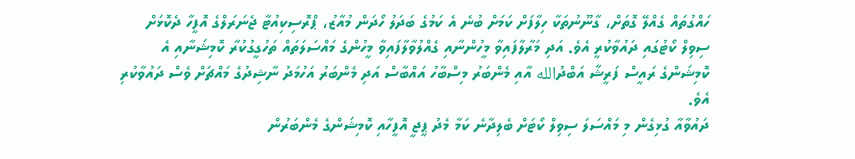ހައްގުތައް ގެއްލޭ ގޮތަށް، ގާނޫނުތަކާ ހިލާފަށް ކަމަށް ބުނެ އެ ކަމުގެ ބަދަލު ހޯދަން މުއާޒު، ޕްރޮސިކިއުޓާ ޖެނަރަލްގެ އޮފީހާ ދެކޮޅަށް ސިވިލް ކޯޓުގައި ދައުވާކުރީ އެވެ. އަދި މަރާލާފައިވާ މީހުންނާއި ގެއްލުވާލާފައިވާ މީހުންގެ މައްސަލަތައް ތަހުގީގުކުރާ ކޮމިޝަނާއި އެ ކޮމިޝަންގެ ރައީސް ފަރީޝާ އަބްދުالله އާއި މެންބަރު މިސްބާހު އައްބާސް އަދި މެންބަރު އަހުމަދު ނާޝިދުގެ މައްޗަށް ވެސް ދައުވާކުރި އެވެ.
ދައުވާއާ ގުޅިގެން މި މައްސަލަ ސިވިލް ކޯޓަށް ބެލިދާނެ ކަމާ މެދު ޕީޖީ އޮފީހާއި ކޮމިޝަންގެ މެންބަރުން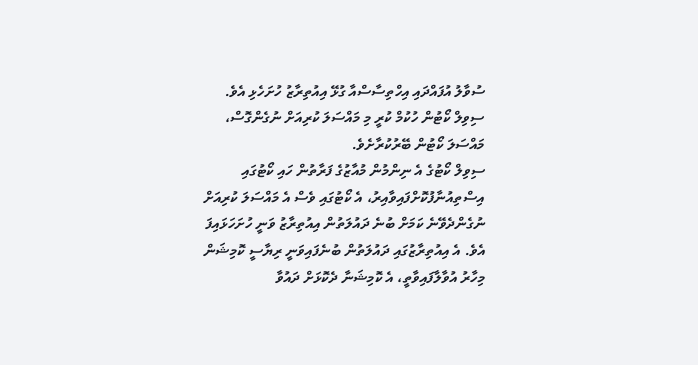ސުވާލު އުފައްދައި އިހްތިސާސްއާ ގުޅޭ އިއުތިރާޒު ހުށަހެޅި އެވެ. ސިވިލް ކޯޓުން ހުކުމް ކުރީ މި މައްސަލަ ކުރިއަށް ނުގެންގޮސް، މައްސަލަ ކޯޓުން ބޭރުކުރާށެވެ.
ސިވިލް ކޯޓުގެ އެ ނިންމުން މުއާޒުގެ ފަރާތުން ހައި ކޯޓުގައި އިސްތިއުނާފުކޮށްފައިވާއިރު، އެ ކޯޓުގައި ވެސް އެ މައްސަލަ ކުރިއަށް ނުގެންދެވޭނެ ކަމަށް ބުނެ ދައުލަތުން އިއުތިރާޒު ވަނީ ހުށަހަޅައިފަ އެވެ. އެ އިއުތިރާޒުގައި ދައުލަތުން ބުނެފައިވަނީ ރިޔާސީ ކޮމިޝަން މިހާރު އުވާލާފައިވާތީ، އެ ކޮމިޝަނާ ދެކޮޅަށް ދައުވާ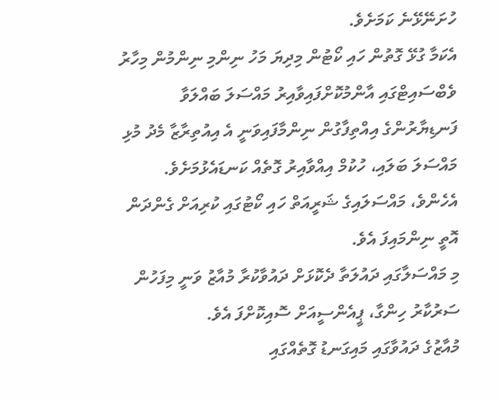ހުށަނޭޅޭނެ ކަމަށެވެ.
އެކަމާ ގުޅޭ ގޮތުން ހައި ކޯޓުން މިދިޔަ މަހު ނިންމި ނިންމުން މިހާރު ވެބްސައިޓްގައި އާންމުކޮށްފައިވާއިރު މައްސަލަ ބައްލަވާ ފަނޑިޔާރުންގެ އިއްތިފާގުން ނިންމާފައިވަނީ އެ އިއުތިރާޒާ މެދު މުޅި މައްސަލަ ބަލައި، ހުކުމް އިއްވާއިރު ގޮތެއް ކަނޑައެޅުމަށެވެ. އެހެންވެ، މައްސަލައިގެ ޝަރީއަތް ހައި ކޯޓުގައި ކުރިއަށް ގެންދަން އޮތީ ނިންމައިފަ އެވެ.
މި މައްސަލާގައި ދައުލަތާ ދެކޮޅަށް ދައުވާކުރާ މުއާޒު ވަނީ މިފަހުން ސަރުކާރު ހިންގާ، ޕީއެންސީއަށް ސޮއިކޮށްފަ އެވެ.
މުއާޒުގެ ދައުވާގައި މައިގަނޑު ގޮތެއްގައި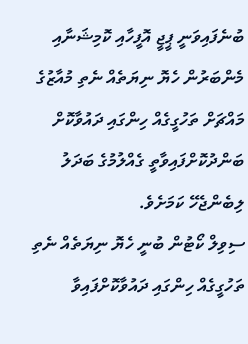ބުނެފައިވަނީ ޕީޖީ އޮފީހާއި ކޮމިޝަނާއި މެންބަރުން ހެޔޮ ނިޔަތެއް ނެތި މުއާޒުގެ މައްޗަށް ތަހުގީގެއް ހިންގައި ދައުވާކޮށް ބަންދުކޮށްފައިވާތީ ގެއްލުމުގެ ބަދަލު ލިބެންޖެހޭ ކަމަށެވެ.
ސިވިލް ކޯޓުން ބުނީ ހެޔޮ ނިޔަތެއް ނެތި ތަހުގީގެއް ހިންގައި ދައުވާކޮށްފައިވާ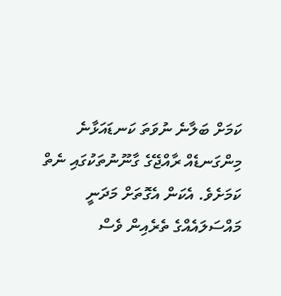ކަމަށް ބަލާނެ ނުވަތަ ކަނޑައަޅާނެ މިންގަނޑެއް ރާއްޖޭގެ ގާނޫނުތަކުގައި ނެތް ކަމަށެވެ. އެކަން އެގޮތަށް މަދަނީ މައްސަލައެއްގެ ތެރެއިން ވެސް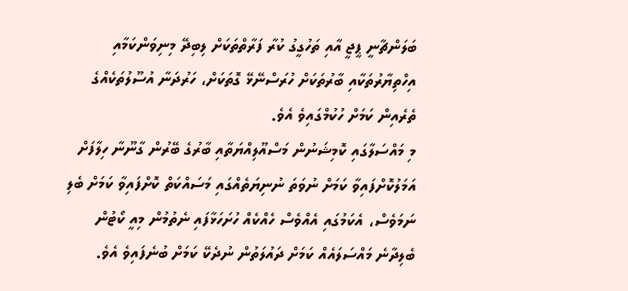ބަލަންޗާނީ ޕީޖީ އާއި ތަހުގީގު ކުރާ ފަރާތްތަކަށް ލިބިދޭ މިނިވަންކަމާއި އިހްތިޔާރުތަކާއި ބާރުތަކަށް ހުރަސްނޭޅޭ ގޮތަކަށް، ހަރުދަނާ އުސޫލުތަކެއްގެ ތެރެއިން ކަމަށް ހުކުމްގައިވެ އެވެ.
މި މައްސަލާގައި ކޮމިޝަނުން މަސްއޫލިއްޔަތާއި ބާރުގެ ބޭރުން ގާނޫނާ ހިލާފަށް އަމަލުކޮށްފައިވާ ކަމަށް ނުވަތަ ނުނިޔަތެއްގައި މަސައްކަތް ކޮށްފައިވާ ކަމަށް ބެލި ނަމަވެސް، އެކަމުގައި އެއްވެސް ހެއްކެއް ހުށަހަޅާފައި ނެތުމުން މިއީ ކޯޓުން ބެލިދާނެ މައްސަލައެއް ކަމަށް ދައުލަތުން ނުދެކޭ ކަމަށް ބުނެފައިވެ އެވެ.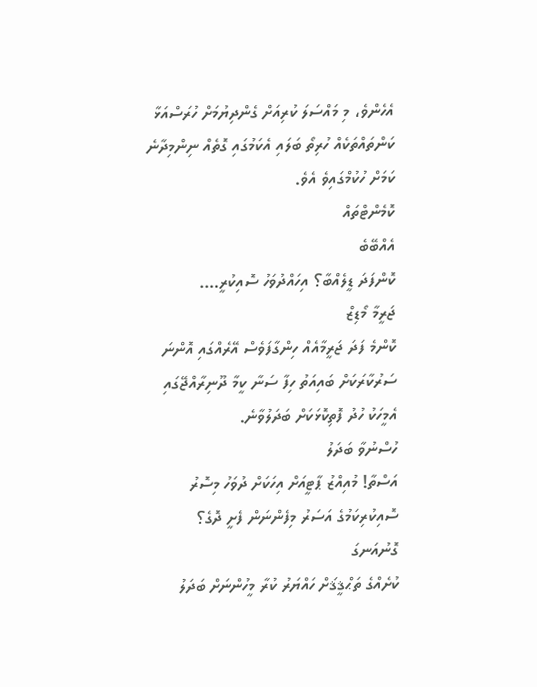އެހެންވެ، މި މައްސަލަ ކުރިއަށް ގެންދިޔުމަށް ހުރަސްއަޅާ ކަންތައްތަކެއް ހުރިތޯ ބަލައި އެކަމުގައި ގޮތެއް ނިންމިދާނެ ކަމަށް ހުކުމްގައިވެ އެވެ.
ކޮމެންޓްތައް
އެއްބޭބެ
ކޮންފަދަ ޑީލެއްބާ؟ އިހައްދުވަހު ސޮއިކުރީ….
ޖަރީމާ މޯޑިޒް
ކޮންމެ ފަދަ ޖަރީމާއެއް ހިންގާފަވެސް އޭރެއްގައި އޮންނަ ސަރުކާރަކަށް ބައިއަތު ހިފާ ސަނާ ކީމާ ދޫނިރާއްޖޭގައި އެމީހަކު ހުދު ފޮތިކޮޅަކަށް ބަދަލުވާނެ.
ހުސްނުވާ ބަދަލު
އަސްތާ! މުއިއްޒު ޕާޓީއަށް އިހަކަށް ދުވަހު މިސޮރު ސޮއިކުރިކަމުގެ އަސަރު މިފެންނަން ފެށީ ދޮގެ؟
ގޮނުއަނގަ
ކުށެއްގެ ތަޙްޤީޤަށް ހައްޔަރު ކުރާ މީހުންނަށް ބަދަލު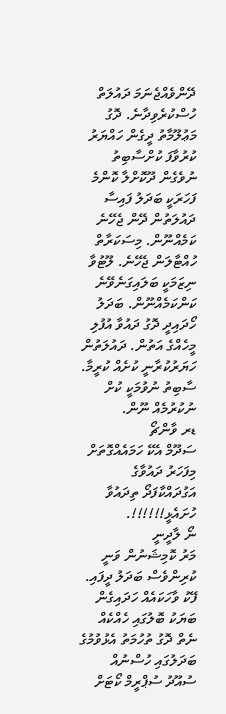ދޭންވެއްޖެނަމަ ދައުލަތް ހުސްކުރެވިދާނެ. ދޮގު މަޢުލޫމާތު ދީގެން ހައްޔަރު ކުރުވާފަ ކުށްސާބިތު ނުވެގެން ދޫކޮށްލާ ކޮންމެ ފަހަރަކީ ބަދަލު ފައިސާ ދައުލަތުން ދޭން ޖެހޭނެ ކަމެއްނޫން. މިސަކަރާތް ހުއްޓާލަން ޖެހޭނެ. ލޫޓުވާ ނިޒަމަކީ ބަލައިގަނެވޭނެ ކަންކަމެއްނޫން. ބަދަލު ހޯދައިދީ ދޮގު ދައުވާ އުފުލި މީހެއްގެ އަތުން. ދައުލަތުން ހަޔަރުކުރާނީ ކުށެއް ކުރީމާ. ސާބިތު ނުވުމަކީ ކުށް ނުކުރުމެއް ނޫން.
ޑރ ވާންޗޯ
ސަދޫމް އެކޭ ހަމައެއްގޮތަށް މިފަހަރު ދައުވާގެ އަގުދައްކާފަދޯ ތިދައުވާ ހުށައެޅީ!!!!!!.
ނޯ ލާދީނީ
މަރު ކޮމިޝަނުން ވަނީ ކުރިންވެސް ބަދަލު ދީފައި. ފޭކު ވާހަކައެއް ހަދައިގެން ބަޔަކު ބޮލުގައި ހެއްކެއް ނެތް ދޮގު ތުހުމަތު އެޅުވުމުގެ ބަދަލުގައި ހުސްނުއް ސުއޫދު ސުޕްރީމް ކޯޓަށް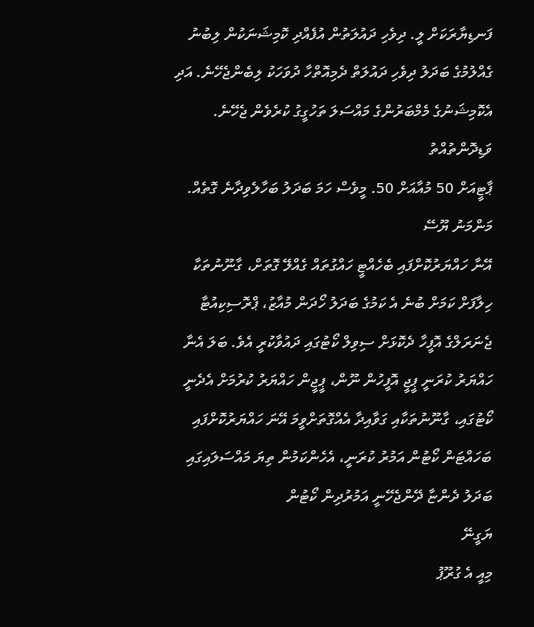ފަނޑިޔާރަކަށް ލީ. ދިވެހި ދައުލަތުން އުފެއްދި ކޮމިޝަނަކުން ލިބުނު ގެއްލުމުގެ ބަދަލު ދިވެހި ދައުލަތް ދެމިއޮތްހާ ދުވަހަކު ލިބެންޖެހޭނެ. އަދި އެކޮމިޝަނުގެ މެމްބަރުންގެ މައްސަލަ ތަހުގީގު ކުރެވެން ޖެހޭނެ.
ވަޑިދޮންތުއްތު
ޕާޓީއަށް 50 މުއާއަށް 50. މީވެސް ހަމަ ބަދަލު ބަހާލެވިދާނެ ގޮތެއް.
މަންމަނު ޔޫސޭ
އޭނާ ހައްޔަރުކޮށްފައި ބެހެއްޓީ ހައްގުތައް ގެއްލޭ ގޮތަށް، ގާނޫނުތަކާ ހިލާފަށް ކަމަށް ބުނެ އެ ކަމުގެ ބަދަލު ހޯދަން މުއާޒު، ޕްރޮސިކިއުޓާ ޖެނަރަލްގެ އޮފީހާ ދެކޮޅަށް ސިވިލް ކޯޓުގައި ދައުވާކުރީ އެވެ. ބަލަ އެނާ ހައްޔަރު ކުރަނީ ޕީޖީ އޮފީހުން ނޫން، ޕީޖީން ހައްޔަރު ކުރުމަށް އެދެނީ ކޯޓުގައި، ގާނޫނުތަކާއި ގަވާއިދާ އެއްގޮތަށްވީމަ އޭނަ ހައްޔަރުކޮށްފައި ބަހައްޓަން ކޯޓުން އަމުރު ކުރަނީ، އެހެންކަމުން ތިޔަ މައްސަލައިގައި ބަދަލު ދެންޏާ ދޭންޖެހޭނީ އަމުރުދިން ކޯޓުން
ޔަގީނޭ
މިއީ އެ ގުރޫޕު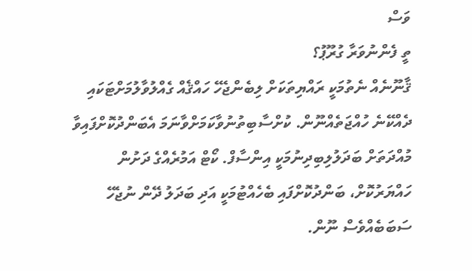ވަސް
ތީ ފެންނުވަރާ ގުރޫޕު؟
ޤާނޫނެއް ނެތުމަކީ ރައްޔިތަކަށް ލިބެންޖެހޭ ހައްޤެއް ގެއްލުވާލުމަށްޓަކައި ދެއްކޭނެ ހުއްޖަތެއްނޫން. ކުށްސާބިތުނުވާކަމަށްވާނަމަ އެބަންދުކޮށްފައިވާ މުއްދަތަށް ބަދަލުލިބިދިނުމަކީ އިންސާފް. ކޯޓް އަމުރެއްގެ ދަށުން ހައްޔަރުކޮށް، ބަންދުކޮށްފައި ބެހެއްޓުމަކީ އަދި ބަދަލު ދޭން ނުޖެހޭ ސަބަބެއްވެސް ނޫން.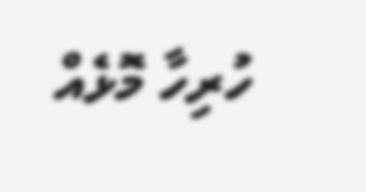ހުރިހާ މޮޅެއް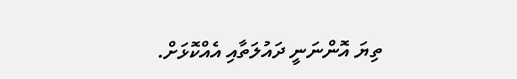ތިޔަ އޮންނަނީ ދައުލަތާއި އެއްކޮޅަށް.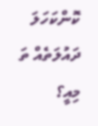ކޮންކަހަލަ ދައުލަތެއް ތަ މިއީ؟